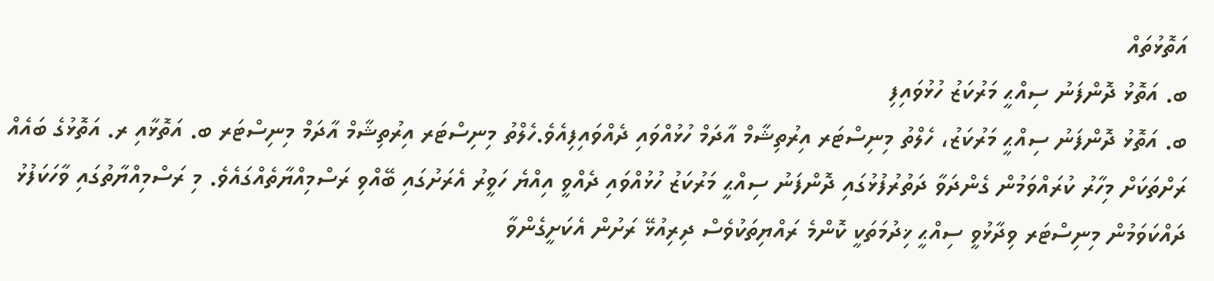އަތޮޅުތައް
ބ. އަތޮޅު ދޮންފަނު ސިއްޙީ މަރުކަޒު ހުޅުވައިފި
ބ. އަތޮޅު ދޮންފަނު ސިއްޙީ މަރުކަޒު، ހެލްތު މިނިސްޓަރ އިރުތިޝާމް އާދަމް ހުޅުއްވައި ދެއްވައިފިއެވެ.ހެލްތު މިނިސްޓަރ އިރުތިޝާމް އާދަމް މިނިސްޓަރ ބ. އަތޮޅާއި ރ. އަތޮޅުގެ ބައެއް ރަށްތަކަށް މިހާރު ކުރައްވަމުން ގެންދަވާ ދަތުރުފުޅުގައި ދޮންފަނު ސިއްޙީ މަރުކަޒު ހުޅުއްވައި ދެއްވީ އިއްޔެ ހަވީރު އެރަށުގައި ބޭއްވި ރަސްމިއްޔާތެއްގައެވެ. މި ރަސްމިއްޔާތުގައި ވާހަކަފުޅު ދައްކަވަމުން މިނިސްޓަރ ވިދާޅުވީ ސިއްޙީ ޚިދުމަތަކީ ކޮންމެ ރައްޔިތަކުވެސް ދިރިއުޅޭ ރަށުން އެކަށީގެންވާ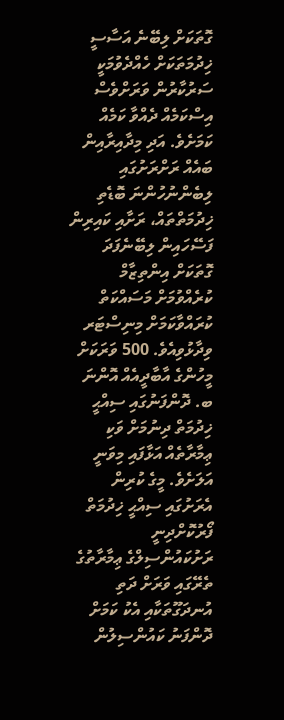ގޮތަކަށް ލިބޭނެ އަސާސީ ޚިދުމަތަކަށް ހެއްދެވުމަކީ ސަރުކާރުން ވަރަށްވެސް އިސްކަމެއް ދެއްވާ ކަމެއް ކަމަށެވެ. އަދި މިދާއިރާއިން ބައެއް ރަށްރަށުގައި ލިބެންނުހުންނަ ބޮޑެތި ޚިދުމަތްތައް، ރަށާއި ކައިރިން ފަސޭހައިން ލިބޭނެފަދަ ގޮތަކަށް އިންތިޒާމް ކުރެއްވުމަށް މަސައްކަތް ކުރައްވާކަމަށް މިނިސްޓަރ ވިދާޅުވިއެވެ. 500 ވަރަކަށް މީހުންގެ އާބާދީއެއް އޮންނަ ބ. ދޮންފަނުގައި ސިއްޙީ ޚިދުމަތް ދިނުމަށް ވަކި ޢިމާރާތެއް އަޅާފައި މިވަނީ އަލަށެވެ. މީގެ ކުރިން އެރަށުގައި ސިއްޙީ ޚިދުމަތް ފޯރުކޮށްދިނީ ރަށުކައުންސިލްގެ ޢިމާރާތުގެ ތެރޭގައި ވަރަށް ދަތި އުނދަގޫތަކާއި އެކު ކަމަށް ދޮންފަނު ކައުންސިލުން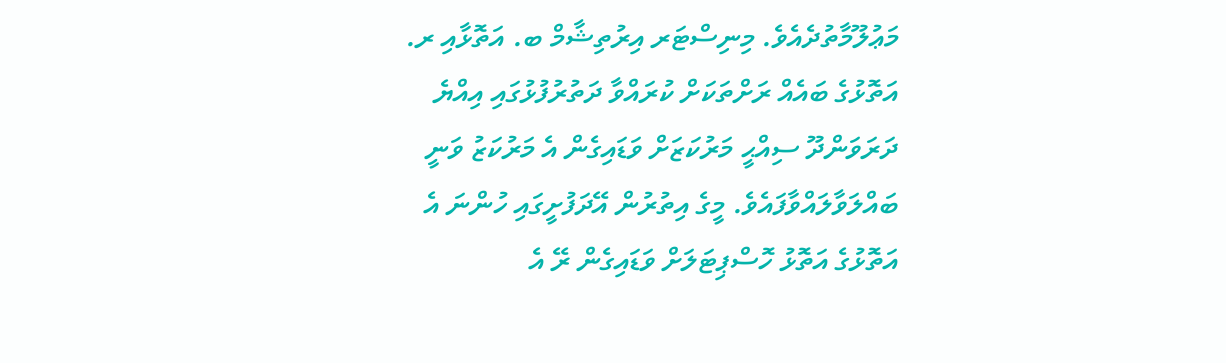މަޢުލޫމާތުދެއެވެ. މިނިސްޓަރ އިރުތިޝާމް ބ. އަތޮޅާއި ރ. އަތޮޅުގެ ބައެއް ރަށްތަކަށް ކުރައްވާ ދަތުރުފުޅުގައި އިއްޔެ ދަރަވަންދޫ ސިއްޙީ މަރުކަޒަށް ވަޑައިގެން އެ މަރުކަޒު ވަނީ ބައްލަވާލައްވާފައެވެ. މީގެ އިތުރުން އޭދަފުށީގައި ހުންނަ އެ އަތޮޅުގެ އަތޮޅު ހޮސްޕިޓަލަށް ވަޑައިގެން ރޭ އެ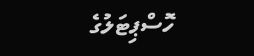ހޮސްޕިޓަލުގެ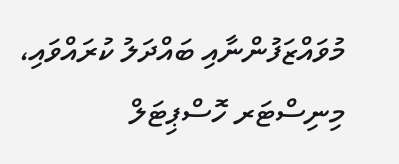މުވައްޒަފުންނާއި ބައްދަލު ކުރައްވައި، މިނިސްޓަރ ހޮސްޕިޓަލް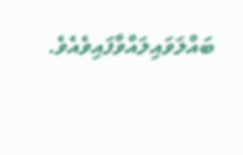ބައްލަވައިލައްވާފައިވެއެވެ.